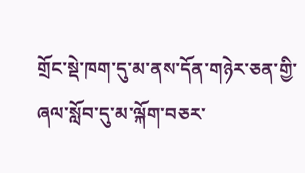གྲོང་སྡེ་ཁག་དུ་མ་ནས་དོན་གཉེར་ཅན་གྱི་ཞལ་སློབ་དུ་མ་ལྐོག་བཅར་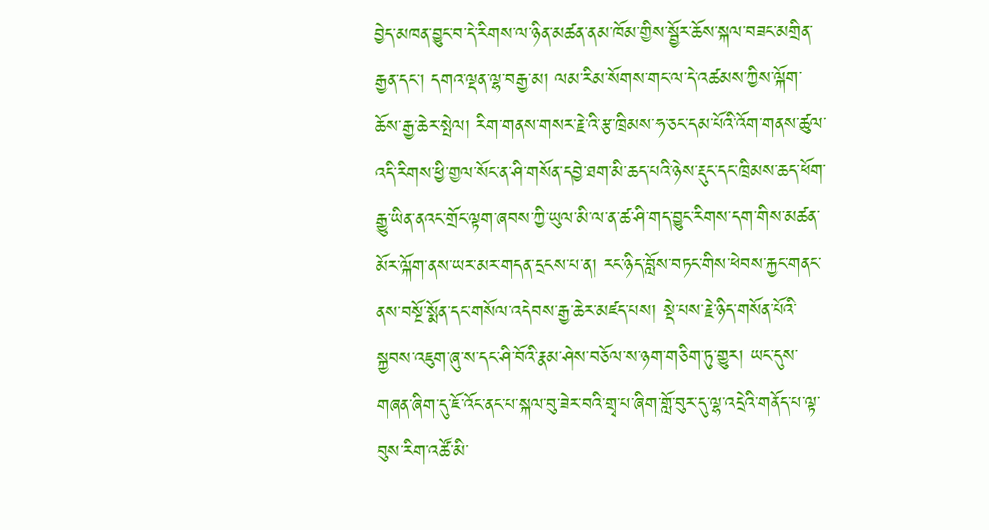བྱེད་མཁན་བྱུང་བ་དེ་རིགས་ལ་ཉིན་མཚན་ནམ་ཁོམ་གྱིས་སྦྱོར་ཆོས་སྐལ་བཟང་མགྲིན་རྒྱན་དང་། དགའ་ལྡན་ལྷ་བརྒྱ་མ། ལམ་རིམ་སོགས་གང་ལ་དེ་འཚམས་ཀྱིས་ལྐོག་ཆོས་རྒྱ་ཆེར་སྤེལ། རིག་གནས་གསར་རྗེ་འི་རྩ་ཁྲིམས་ཧ་ཅང་དམ་པོའི་འོག་གནས་ཚུལ་འདི་རིགས་ཕྱི་གྱལ་སོང་ན་ཤི་གསོན་དབྱེ་ཐག་མི་ཆད་པའི་ཉེས་རྡུང་དང་ཁྲིམས་ཆད་ཕོག་རྒྱུ་ཡིན་ནའང་གྲོང་ལྟག་ཞབས་ཀྱི་ཡུལ་མི་ལ་ན་ཚ་ཤི་གད་བྱུང་རིགས་དག་གིས་མཚན་མོར་ལྐོག་ནས་ཡར་མར་གདན་དྲངས་པ་ན། རང་ཉིད་བློས་བཏང་གིས་ཕེབས་རྐྱང་གནང་ནས་བསྔོ་སྨོན་དང་གསོལ་འདེབས་རྒྱ་ཆེར་མཛད་པས། སྡེ་པས་རྗེ་ཉིད་གསོན་པོའི་སྐྱབས་འཇུག་ཞུ་ས་དང་ཤི་བོའི་རྣམ་ཤེས་བཅོལ་ས་ཉག་གཅིག་ཏུ་གྱུར། ཡང་དུས་གཞན་ཞིག་དུ་ཇོ་འོང་ནང་པ་སྐལ་བུ་ཟེར་བའི་གྲྭ་པ་ཞིག་གློ་བུར་དུ་ལྷ་འདྲེའི་གནོད་པ་ལྟ་བུས་རིག་འཚོ་མི་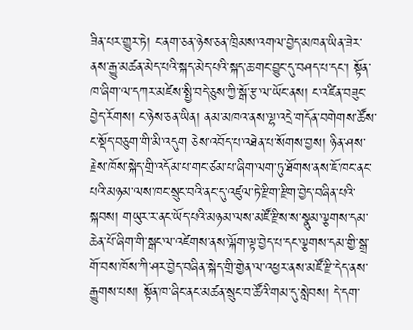ཟིན་པར་གྱུར་ཏེ། ང་ནག་ཅན་ཉེས་ཅན་ཁྲིམས་འགལ་བྱེད་མཁན་ཡིན་ཟེར་ནས་རྒྱུ་མཚན་མེད་པའི་སྐད་མེད་པའི་སྐད་ཆ་གང་བྱུང་དུ་བཤད་པ་དང་། སྟོན་ཁ་ཞིག་ལ་དཀར་མཛེས་སྤྱི་བདེ་ཅུས་ཀྱི་སྒོ་རྩ་ལ་ཡོང་ནས། ང་འཛིན་བཟུང་བྱེད་རོགས། ང་ཉེས་ཅན་ཡིན། ནམ་མཁའ་ནས་ལྷ་འདྲེ་གདོན་བགེགས་ཚོས་ང་སྡོད་བཅུག་གི་མི་འདུག ཅེས་འབོད་པ་འཐེན་པ་སོགས་བྱས། ཉིན་ཤས་རྗེས་ཁོས་སྐེད་གྲི་འདོམ་པ་གང་ཙམ་པ་ཞིག་ལག་ཏུ་ཐོགས་ནས་ཇོ་ཁང་ནང་པའི་མཉམ་ལས་ཁང་སྲུང་བའི་ནང་དུ་འཛུལ་ཏེ་རྫིག་རྫིག་བྱེད་བཞིན་པའི་སྐབས། གཡུར་ར་ནང་ཡོད་པའི་མཉམ་ལས་མཛོ་རྫིས་ས་སྣུམ་ལྕགས་དམ་ཆེན་པོ་ཞིག་གི་སྒང་ལ་འཛེགས་ནས་ལྐོག་ལྟ་བྱེད་པ་དང་ལྕགས་དམ་གྱི་སྒྲ་གོ་བས་ཁོས་ཀི་ཤར་བྱེད་བཞིན་སྐེད་གྲི་གྱེན་ལ་འཕྱར་ནས་མཛོ་རྫི་དེད་ནས་རྒྱུགས་པས། སྟོན་ཁ་ཞིང་ནང་མཚན་སྲུང་བ་ཚོའི་གམ་དུ་སླེབས། དེ་དག་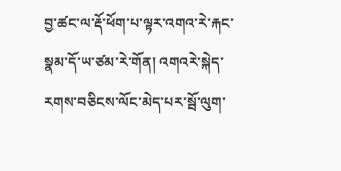བྱ་ཚང་ལ་རྡོ་ཕོག་པ་ལྟར་འགའ་རེ་རྐང་སྣམ་དོ་ཡ་ཙམ་རེ་གོན། འགའརེ་སྐེད་རགས་བཅིངས་ལོང་མེད་པར་སྦོ་ལུག་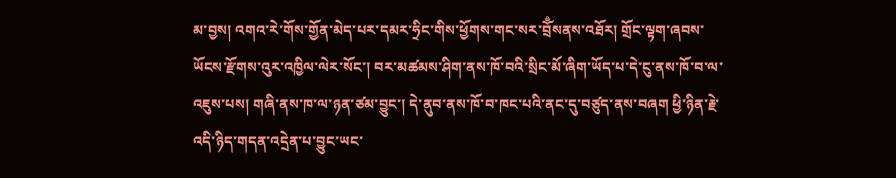མ་བྱས། འགའ་རེ་གོས་གྱོན་མེད་པར་དམར་ཧྲིང་གིས་ཕྱོགས་གང་སར་བྲོྃསནས་འཐོར། གྲོང་ལྟག་ཞབས་ཡོངས་རྫོགས་འུར་འཁྱིལ་ལེར་སོང་། བར་མཚམས་ཤིག་ནས་ཁོ་བའི་སྲིང་མོ་ཞིག་ཡོད་པ་དེ་ངུ་ནས་ཁོ་བ་ལ་འཇུས་པས། གཞི་ནས་ཁ་ལ་ཉན་ཙམ་བྱུང་། དེ་ནུབ་ནས་ཁོ་བ་ཁང་པའི་ནང་དུ་བཙུད་ནས་བཞག ཕྱི་ཉིན་རྗེ་འདི་ཉིད་གདན་འདྲེན་པ་བྱུང་ཡང་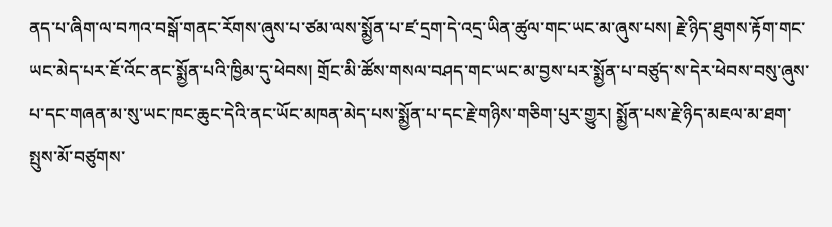ནད་པ་ཞིག་ལ་བཀའ་བསྒོ་གནང་རོགས་ཞུས་པ་ཙམ་ལས་སྨྱོན་པ་ཛ་དྲག་དེ་འདྲ་ཡིན་ཚུལ་གང་ཡང་མ་ཞུས་པས། རྗེ་ཉིད་ཐུགས་རྟོག་གང་ཡང་མེད་པར་ཇོ་འོང་ནང་སྨྱོན་པའི་ཁྱིམ་དུ་ཕེབས། གྲོང་མི་ཚོས་གསལ་བཤད་གང་ཡང་མ་བྱས་པར་སྨྱོན་པ་བཙུད་ས་དེར་ཕེབས་བསུ་ཞུས་པ་དང་གཞན་མ་སུ་ཡང་ཁང་ཆུང་དེའི་ནང་ཡོང་མཁན་མེད་པས་སྨྱོན་པ་དང་རྗེ་གཉིས་གཅིག་པུར་གྱུར། སྨྱོན་པས་རྗེ་ཉིད་མཇལ་མ་ཐག་སྤུས་མོ་བཙུགས་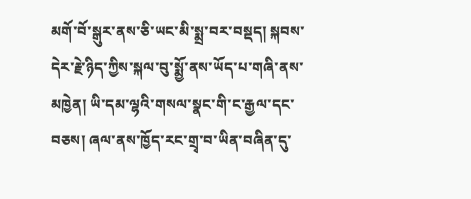མགོ་བོ་སྒུར་ནས་ཅི་ཡང་མི་སྨྲ་བར་བསྡད། སྐབས་དེར་རྗེ་ཉིད་ཀྱིས་སྐལ་བུ་སྨྱོ་ནས་ཡོད་པ་གཞི་ནས་མཁྱེན། ཡི་དམ་ལྷའི་གསལ་སྣང་གི་ང་རྒྱལ་དང་བཅས། ཞལ་ནས་ཁྱོད་རང་གྲྭ་བ་ཡིན་བཞིན་དུ་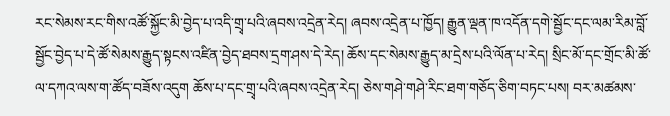རང་སེམས་རང་གིས་འཚོ་སྐྱོང་མི་བྱེད་པ་འདི་གྲྭ་པའི་ཞབས་འདྲེན་རེད། ཞབས་འདྲེན་པ་ཁྱོད། རྒྱུན་ལྡན་ཁ་འདོན་དགེ་སྦྱོང་དང་ལམ་རིམ་བློ་སྦྱོང་བྱེད་པ་དེ་ཚོ་སེམས་རྒྱུད་སྟངས་འཛིན་བྱེད་ཐབས་དྲག་ཤས་དེ་རེད། ཆོས་དང་སེམས་རྒྱུད་མ་དྲེས་པའི་ལོན་པ་རེད། སྲིང་མོ་དང་གྲོང་མི་ཚོ་ལ་དཀའ་ལས་ག་ཚོད་བཟོས་འདུག ཆོས་པ་དང་གྲྭ་པའི་ཞབས་འདྲེན་རེད། ཅེས་གཤེ་གཤེ་རིང་ཐག་གཅོད་ཅིག་བཏང་པས། བར་མཚམས་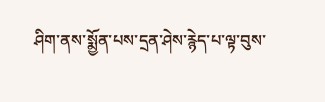ཤིག་ནས་སྨྱོན་པས་དྲན་ཤེས་རྙེད་པ་ལྟ་བུས་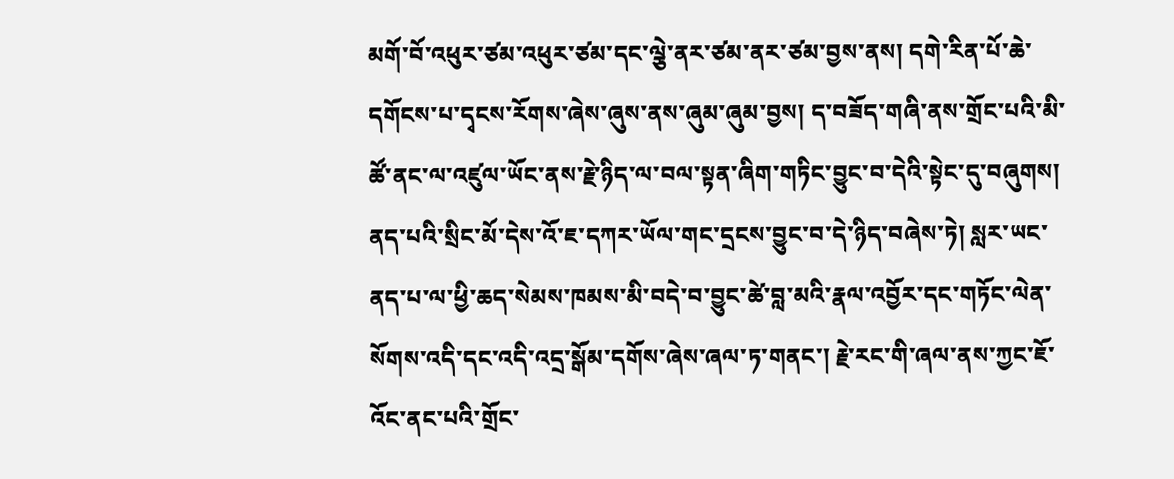མགོ་བོ་འཕུར་ཙམ་འཕུར་ཙམ་དང་ལྕེ་ནར་ཙམ་ནར་ཙམ་བྱས་ནས། དགེ་རིན་པོ་ཆེ་དགོངས་པ་དྭངས་རོགས་ཞེས་ཞུས་ནས་ཞུམ་ཞུམ་བྱས། ད་བཟོད་གཞི་ནས་གྲོང་པའི་མི་ཚོ་ནང་ལ་འཛུལ་ཡོང་ནས་རྗེ་ཉིད་ལ་བལ་སྟན་ཞིག་གཏིང་བྱུང་བ་དེའི་སྟེང་དུ་བཞུགས། ནད་པའི་སྲིང་མོ་དེས་འོ་ཇ་དཀར་ཡོལ་གང་དྲངས་བྱུང་བ་དེ་ཉིད་བཞེས་ཏེ། སླར་ཡང་ནད་པ་ལ་ཕྱི་ཆད་སེམས་ཁམས་མི་བདེ་བ་བྱུང་ཚེ་བླ་མའི་རྣལ་འབྱོར་དང་གཏོང་ལེན་སོགས་འདི་དང་འདི་འདྲ་སྒོམ་དགོས་ཞེས་ཞལ་ཏ་གནང་། རྗེ་རང་གི་ཞལ་ནས་ཀྱང་ཇོ་འོང་ནང་པའི་གྲོང་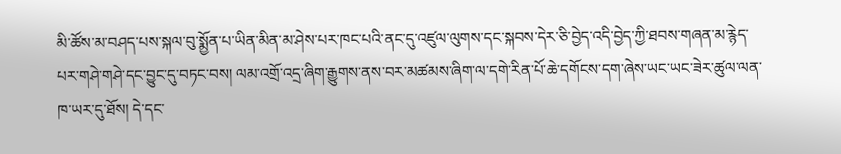མི་ཚོས་མ་བཤད་པས་སྐལ་བུ་སྨྱོན་པ་ཡིན་མིན་མ་ཤེས་པར་ཁང་པའི་ནང་དུ་འཛུལ་ལུགས་དང་སྐབས་དེར་ཅི་བྱེད་འདི་བྱེད་ཀྱི་ཐབས་གཞན་མ་རྙེད་པར་གཤེ་གཤེ་དང་བྱུང་དུ་བཏང་བས། ལམ་འགྲོ་འདྲ་ཞིག་རྒྱུགས་ནས་བར་མཚམས་ཞིག་ལ་དགེ་རིན་པོ་ཆེ་དགོངས་དག་ཞེས་ཡང་ཡང་ཟེར་ཚུལ་ལན་ཁ་ཡར་དུ་ཐོས། དེ་དང་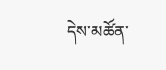དེས་མཚོན་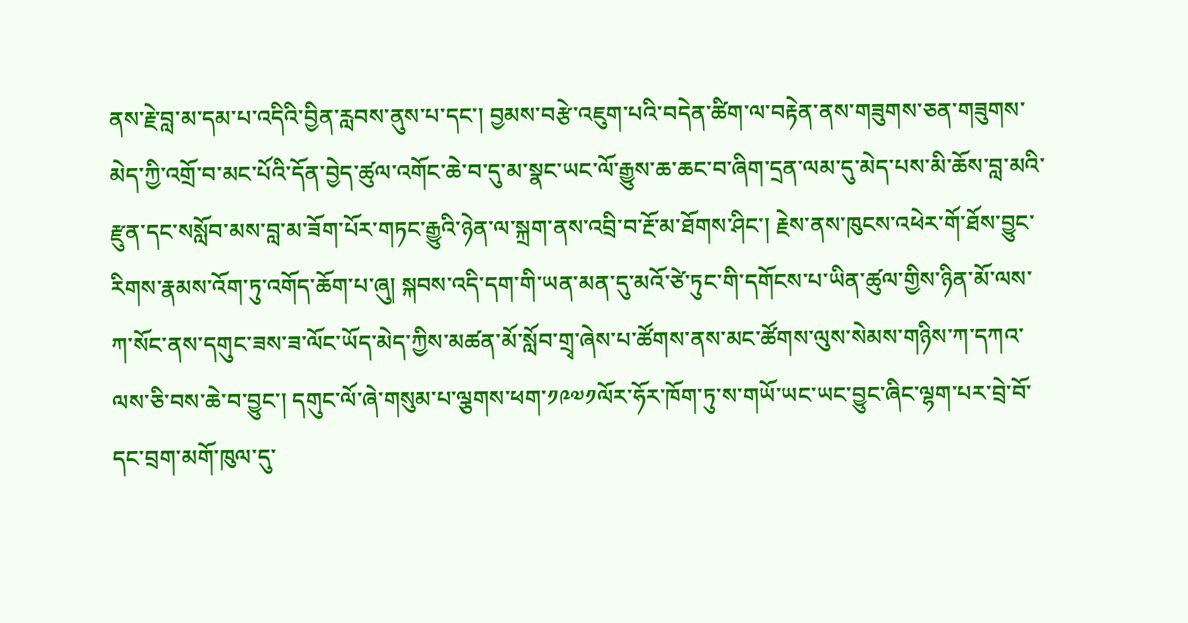ནས་རྗེ་བླ་མ་དམ་པ་འདིའི་བྱིན་རླབས་ནུས་པ་དང་། བྱམས་བརྩེ་འཇུག་པའི་བདེན་ཚིག་ལ་བརྟེན་ནས་གཟུགས་ཅན་གཟུགས་མེད་ཀྱི་འགྲོ་བ་མང་པོའི་དོན་བྱེད་ཚུལ་འགོང་ཆེ་བ་དུ་མ་སྣང་ཡང་ལོ་རྒྱུས་ཆ་ཆང་བ་ཞིག་དྲན་ལམ་དུ་མེད་པས་མི་ཆོས་བླ་མའི་རྫུན་དང་སསློབ་མས་བླ་མ་ཟོག་པོར་གཏང་རྒྱུའི་ཉེན་ལ་སྐྲག་ནས་འབྲི་བ་རྔོ་མ་ཐོགས་ཤིང་། རྗེས་ནས་ཁུངས་འཕེར་གོ་ཐོས་བྱུང་རིགས་རྣམས་འོག་ཏུ་འགོད་ཆོག་པ་ཞུ། སྐབས་འདི་དག་གི་ཡན་མན་དུ་མའོ་ཙེ་ཏུང་གི་དགོངས་པ་ཡིན་ཚུལ་གྱིས་ཉིན་མོ་ལས་ཀ་སོང་ནས་དགུང་ཟས་ཟ་ལོང་ཡོད་མེད་ཀྱིས་མཚན་མོ་སློབ་གྲྭ་ཞེས་པ་ཚོགས་ནས་མང་ཚོགས་ལུས་སེམས་གཉིས་ཀ་དཀའ་ལས་ཅི་བས་ཆེ་བ་བྱུང་། དགུང་ལོ་ཞེ་གསུམ་པ་ལྕགས་ཕག་༡༩༧༡ལོར་ཧོར་ཁོག་ཏུ་ས་གཡོ་ཡང་ཡང་བྱུང་ཞིང་ལྷག་པར་བྲེ་བོ་དང་བྲག་མགོ་ཁུལ་དུ་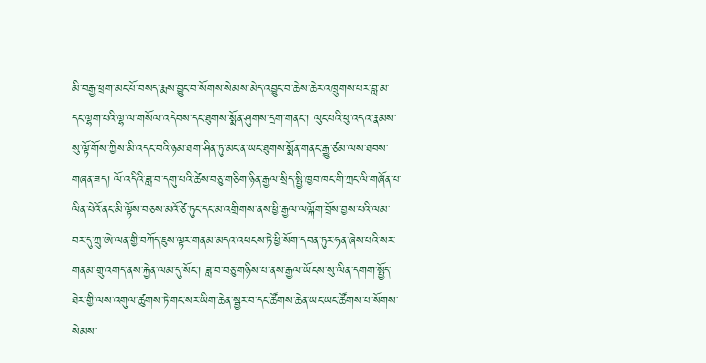མི་བརྒྱ་ཕྲག་མང་པོ་བསད་རྨས་བྱུང་བ་སོགས་སེམས་མེད་འབྱུང་བ་ཆེས་ཆེར་འཁྲུགས་པར་བླ་མ་དང་ལྷག་པའི་ལྷ་ལ་གསོལ་འདེབས་དང་ཐུགས་སྨོན་ཤུགས་དྲག་གནང་། ལུང་པའི་ཕུ་འདའ་རྣམས་སུ་ལྟོ་གོས་ཀྱིས་མི་འདང་བའི་ཉམ་ཐག་ཤིན་ཏུ་མང་ན་ཡང་ཐུགས་སྨོན་གནང་རྒྱུ་ཙམ་ལས་ཐབས་གཞན་ཟད། ལོ་འདིའི་ཟླ་བ་དགུ་པའི་ཚེས་བཅུ་གཅིག་ཉིན་རྒྱལ་སྲིད་སྤྱི་ཁྱབ་ཁང་གི་ཀྲང་ལི་གཞོན་པ་ལིན་པེའོ་ནང་མི་ལྟོས་བཅས་མའོ་ཙེ་ཏུང་དང་མ་འགྲིགས་ནས་ཕྱི་རྒྱལ་ལལྐོག་བྲོས་བྱས་པའི་ལམ་བར་དུ་ཀྲུ་ཨེ་ལན་གྱི་བཀོད་ཇུས་ལྟར་གནམ་མདའ་འཕངས་ཏེ་ཕྱི་སོག་དབན་ཏུར་ཧན་ཞེས་པའི་སར་གནམ་གྲུ་འགད་ནས་རྐྱེན་ལམ་དུ་སོང་། ཟླ་བ་བཅུ་གཉིས་པ་ནས་རྒྱལ་ཡོངས་སུ་ལིན་དགག་སྤྱོད་ཐེར་གྱི་ལས་འགུལ་ཚུགས་ཏེ་གང་སར་ཡིག་ཆེན་སྦྱར་བ་དང་ཚོགས་ཆེན་ཡང་ཡང་ཚོགས་པ་སོགས་སེམས་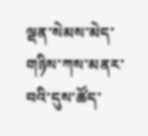ལྡན་སེམས་མེད་གཉིས་ཀས་མནར་བའི་དུས་ཚོད་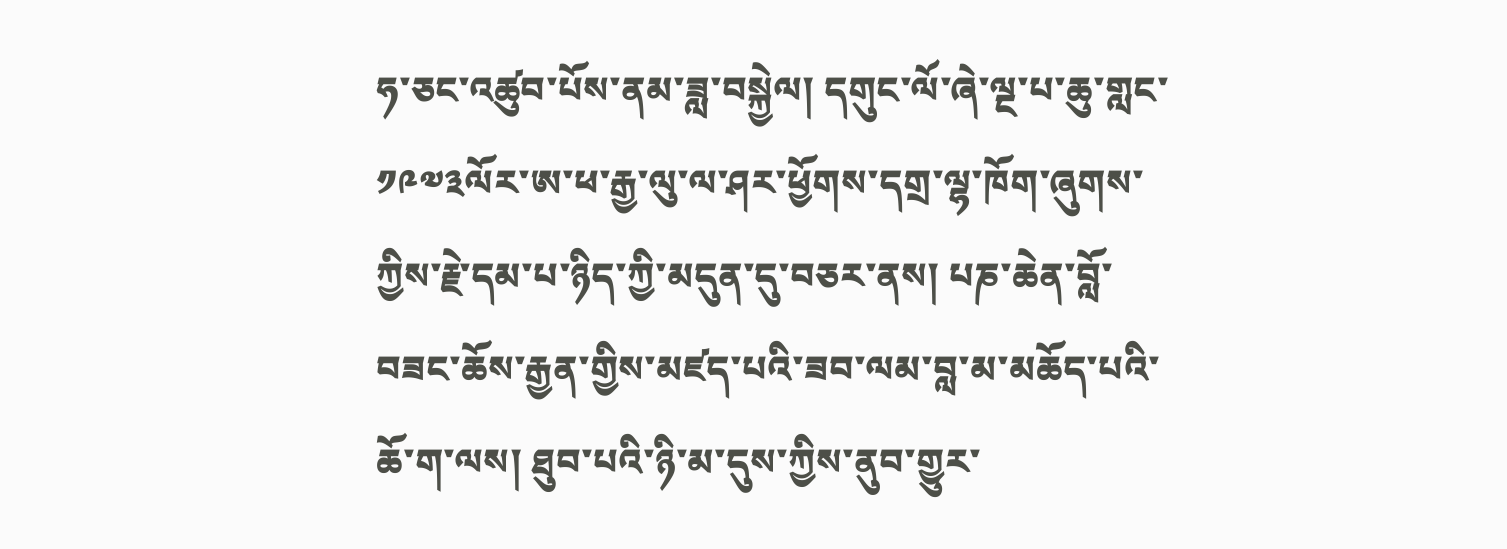ཧ་ཅང་འཚུབ་པོས་ནམ་ཟླ་བསྐྱེལ། དགུང་ལོ་ཞེ་ལྔ་པ་ཆུ་གླང་༡༩༧༣ལོར་ཨ་ཕ་རྒྱ་ལུ་ལ་ཤར་ཕྱོགས་དགྲ་ལྷ་ཁོག་ཞུགས་ཀྱིས་རྗེ་དམ་པ་ཉིད་ཀྱི་མདུན་དུ་བཅར་ནས། པཎ་ཆེན་བློ་བཟང་ཆོས་རྒྱན་གྱིས་མཛད་པའི་ཟབ་ལམ་བླ་མ་མཆོད་པའི་ཆོ་ག་ལས། ཐུབ་པའི་ཉི་མ་དུས་ཀྱིས་ནུབ་གྱུར་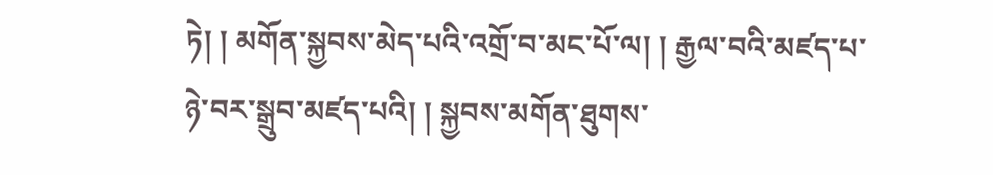ཏེ། ། མགོན་སྐྱབས་མེད་པའི་འགྲོ་བ་མང་པོ་ལ། ། རྒྱལ་བའི་མཛད་པ་ཉེ་བར་སྒྲུབ་མཛད་པའི། ། སྐྱབས་མགོན་ཐུགས་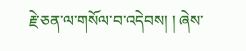རྗེ་ཅན་ལ་གསོལ་བ་འདེབས། ། ཞེས་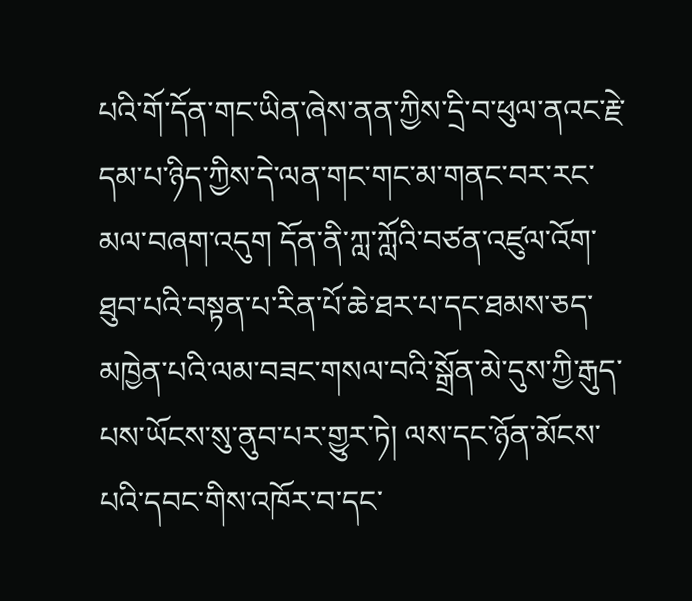པའི་གོ་དོན་གང་ཡིན་ཞེས་ནན་ཀྱིས་དྲི་བ་ཕུལ་ནའང་རྗེ་དམ་པ་ཉིད་ཀྱིས་དེ་ལན་གང་གང་མ་གནང་བར་རང་མལ་བཞག་འདུག དོན་ནི་ཀླ་ཀློའི་བཙན་འཛུལ་འོག་ཐུབ་པའི་བསྟན་པ་རིན་པོ་ཆེ་ཐར་པ་དང་ཐམས་ཅད་མཁྱེན་པའི་ལམ་བཟང་གསལ་བའི་སྒྲོན་མེ་དུས་ཀྱི་རྒུད་པས་ཡོངས་སུ་ནུབ་པར་གྱུར་ཏེ། ལས་དང་ཉོན་མོངས་པའི་དབང་གིས་འཁོར་བ་དང་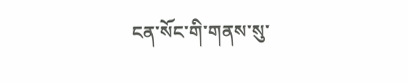ངན་སོང་གི་གནས་སུ་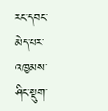རང་དབང་མེད་པར་འཁྱམས་ཤིང་སྡུག་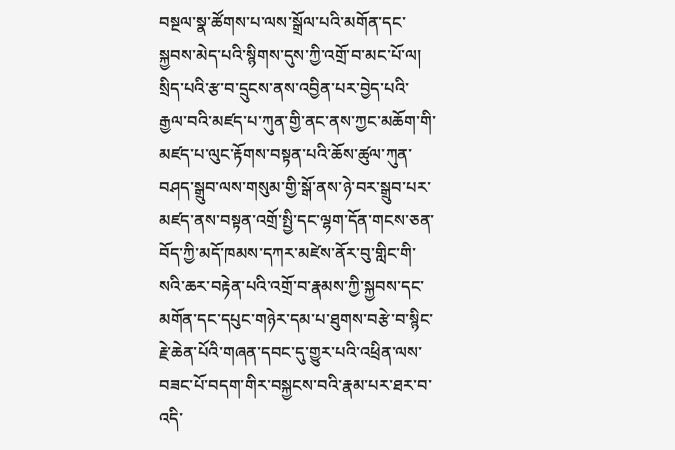བསྔལ་སྣ་ཚོགས་པ་ལས་སྒྲོལ་པའི་མགོན་དང་སྐྱབས་མེད་པའི་སྙིགས་དུས་ཀྱི་འགྲོ་བ་མང་པོ་ལ། སྲིད་པའི་རྩ་བ་དྲུངས་ནས་འབྱིན་པར་བྱེད་པའི་རྒྱལ་བའི་མཛད་པ་ཀུན་གྱི་ནང་ནས་ཀྱང་མཆོག་གི་མཛད་པ་ལུང་རྟོགས་བསྟན་པའི་ཆོས་ཚུལ་ཀུན་བཤད་སྒྲུབ་ལས་གསུམ་གྱི་སྒོ་ནས་ཉེ་བར་སྒྲུབ་པར་མཛད་ནས་བསྟན་འགྲོ་སྤྱི་དང་ལྷག་དོན་གངས་ཅན་བོད་ཀྱི་མདོ་ཁམས་དཀར་མཛེས་ནོར་བུ་གླིང་གི་སའི་ཆར་བརྟེན་པའི་འགྲོ་བ་རྣམས་ཀྱི་སྐྱབས་དང་མགོན་དང་དཔུང་གཉེར་དམ་པ་ཐུགས་བརྩེ་བ་སྙིང་རྗེ་ཆེན་པོའི་གཞན་དབང་དུ་གྱུར་པའི་འཕྲིན་ལས་བཟང་པོ་བདག་གིར་བསྐྱངས་བའི་རྣམ་པར་ཐར་བ་འདི་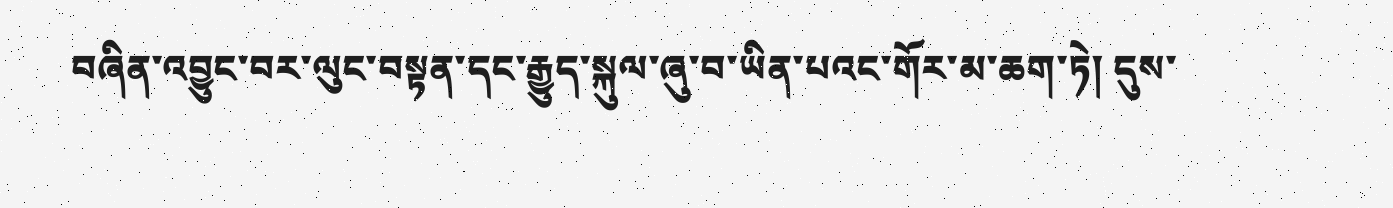བཞིན་འབྱུང་བར་ལུང་བསྟན་དང་རྒྱུད་སྐུལ་ཞུ་བ་ཡིན་པའང་གོར་མ་ཆག་ཏེ། དུས་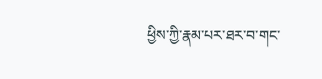ཕྱིས་ཀྱི་རྣམ་པར་ཐར་བ་གང་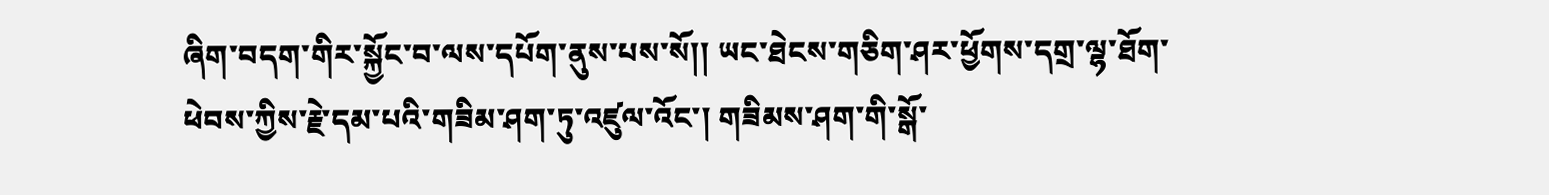ཞིག་བདག་གིར་སྐྱོང་བ་ལས་དཔོག་ནུས་པས་སོ།། ཡང་ཐེངས་གཅིག་ཤར་ཕྱོགས་དགྲ་ལྷ་ཐོག་ཕེབས་ཀྱིས་རྗེ་དམ་པའི་གཟིམ་ཤག་ཏུ་འཛུལ་འོང་། གཟིམས་ཤག་གི་སྒོ་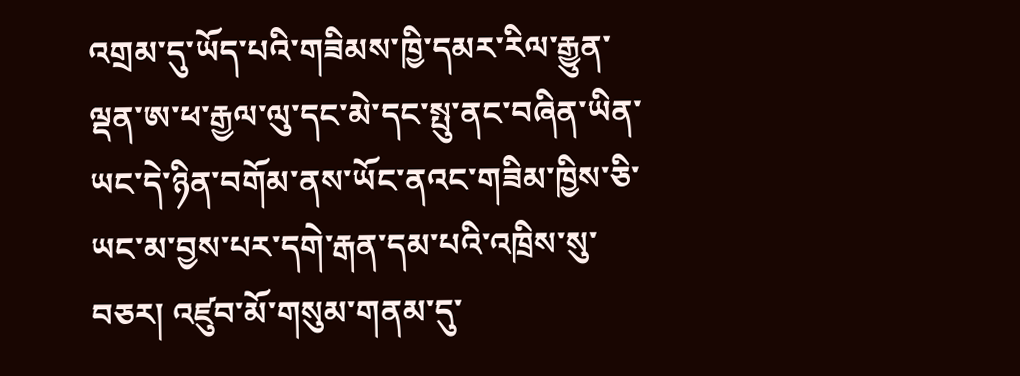འགྲམ་དུ་ཡོད་པའི་གཟིམས་ཁྱི་དམར་རིལ་རྒྱུན་ལྡན་ཨ་ཕ་རྒྱལ་ལུ་དང་མེ་དང་སྤུ་ནང་བཞིན་ཡིན་ཡང་དེ་ཉིན་བགོམ་ནས་ཡོང་ནའང་གཟིམ་ཁྱིས་ཅི་ཡང་མ་བྱས་པར་དགེ་རྒན་དམ་པའི་འཁྲིས་སུ་བཅར། འཛུབ་མོ་གསུམ་གནམ་དུ་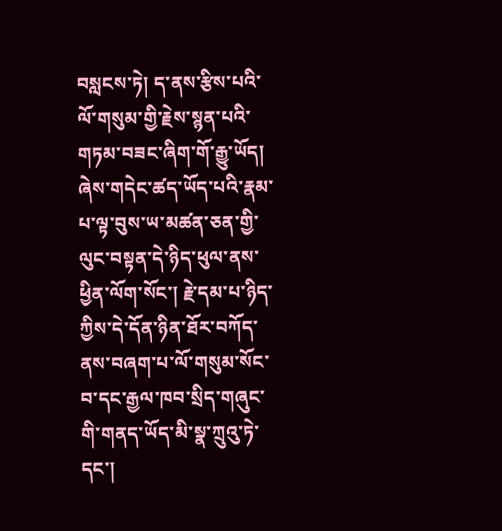བསླངས་ཏེ། ད་ནས་རྩིས་པའི་ལོ་གསུམ་གྱི་རྗེས་སྙན་པའི་གཏམ་བཟང་ཞིག་གོ་རྒྱུ་ཡོད། ཞེས་གདེང་ཚད་ཡོད་པའི་རྣམ་པ་ལྟ་བུས་ཡ་མཚན་ཅན་གྱི་ལུང་བསྟན་དེ་ཉིད་ཕུལ་ནས་ཕྱིན་ལོག་སོང་། རྗེ་དམ་པ་ཉིད་ཀྱིས་དེ་དོན་ཉིན་ཐོར་བཀོད་ནས་བཞག་པ་ལོ་གསུམ་སོང་བ་དང་རྒྱལ་ཁབ་སྲིད་གཞུང་གི་གནད་ཡོད་མི་སྣ་ཀྲུའུ་ཏེ་དང་།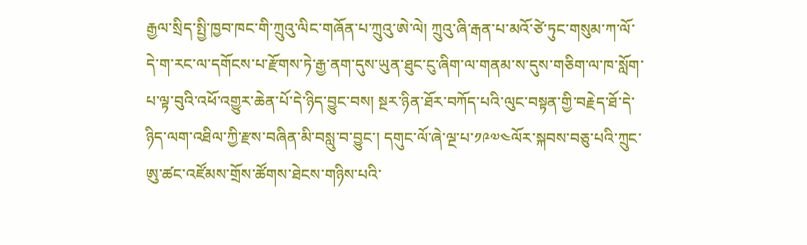རྒྱལ་སྲིད་སྤྱི་ཁྱབ་ཁང་གི་ཀྲུའུ་ལིང་གཞོན་པ་ཀྲུའུ་ཨེ་ལེ། ཀྲུའུ་ཞི་རྒན་པ་མའོ་ཙེ་ཏུང་གསུམ་ཀ་ལོ་དེ་ག་རང་ལ་དགོངས་པ་རྫོགས་ཏེ་རྒྱ་ནག་དུས་ཡུན་ཐུང་ངུ་ཞིག་ལ་གནམ་ས་དུས་གཅིག་ལ་ཁ་སློག་པ་ལྟ་བུའི་འཕོ་འགྱུར་ཆེན་པོ་དེ་ཉིད་བྱུང་བས། སྔར་ཉིན་ཐོར་བཀོད་པའི་ལུང་བསྟན་གྱི་བརྗེད་ཐོ་དེ་ཉིད་ལག་འཐིལ་ཀྱི་རྫས་བཞིན་མི་བསླུ་བ་བྱུང་། དགུང་ལོ་ཞེ་ལྔ་པ་༡༩༧༤ལོར་སྐབས་བཅུ་པའི་ཀྲུང་ཨུ་ཚང་འཛོམས་གྲོས་ཚོགས་ཐེངས་གཉིས་པའི་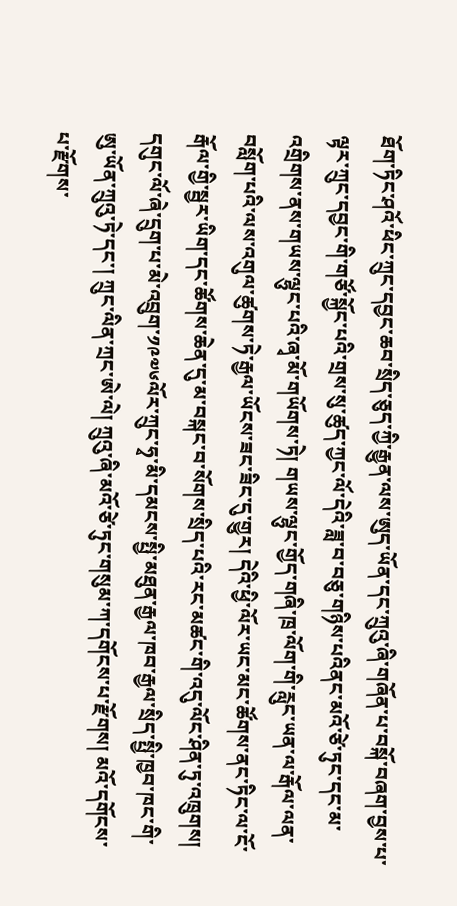ཐོག་ཏིང་ཤའོ་ཕིང་ཀྲུང་དབྱང་ཆབ་སྲིད་ཅུད་ཀྱི་རྒྱུན་ལས་ཨུད་ཡོན་དང་ཀྲུའུ་ཞི་གཞོན་པ་བསྐོ་བཞག་བྱས་པ་ལྟར་ཀྲུང་དབྱང་གི་གཙོ་སྐྱོང་པའི་གྲས་སུ་ཚུད་ཀྱང་ལོ་དེའི་ཟླ་བ་བཅུ་གཉིས་པའིནང་མའོ་ཙེ་ཏུང་དང་མ་འགྲིགས་ནས་གཡས་ལྷུང་པའི་ཞྭ་མོ་གཡོགས་ཏེ། གཡས་ལྷུང་གྱོད་གཞི་ཁྲ་ལོག་གི་རླུང་ཡན་ལ་རྒོལ་ལན་བསློག་པའི་ལས་འགུལ་ཚུགས་ཏེ་རྒྱལ་ཡོངས་ཟང་ཟིང་དུ་གྱུར། དེའི་ཕྱི་ལོར་ཡང་མང་ཚོགས་ནང་ཏིང་ལ་ངོ་རྒོལ་གྱི་སྦྱར་ཡིག་དང་ཚོགས་ཆེན་དུ་མ་བསྐང་བ་སོགས་སྲིད་པའི་རང་མཚང་གི་འདུ་ལོང་ཤིན་ཏུ་འཁྲུགས། དགུང་ལོ་ཞེ་དྲུག་པ་མེ་འབྲུག་༡༩༧༦ལོར་ཀྲུང་ཧྭ་མི་དམངས་སྤྱི་མཐུན་རྒྱལ་ཁབ་རྒྱལ་སྲིད་སྤྱི་ཁྱབ་ཁང་གི་ཨུ་ཡོན་ཀྲུའུ་ཏེ་དང་། ཀྲུང་ལིན་ཀྲང་ཨེ་ལེ། ཀྲུའུ་ཞི་མའོ་ཙེ་ཏུང་གསུམ་ཀ་དགོངས་པ་རྫོགས། མའོ་དགོངས་པ་རྫོགས་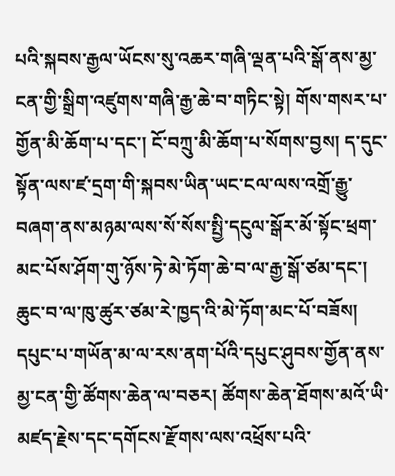པའི་སྐབས་རྒྱལ་ཡོངས་སུ་འཆར་གཞི་ལྡན་པའི་སྒོ་ནས་མྱ་ངན་གྱི་སྒྲིག་འཛུགས་གཞི་རྒྱ་ཆེ་བ་གཏིང་སྟེ། གོས་གསར་པ་གྱོན་མི་ཆོག་པ་དང་། ངོ་བཀྲུ་མི་ཆོག་པ་སོགས་བྱས། ད་དུང་སྟོན་ལས་ཛ་དྲག་གི་སྐབས་ཡིན་ཡང་ངལ་ལས་འགྲོ་རྒྱུ་བཞག་ནས་མཉམ་ལས་སོ་སོས་སྤྱི་དངུལ་སྒོར་མོ་སྟོང་ཕྲག་མང་པོས་ཤོག་གུ་ཉོས་ཏེ་མེ་ཏོག་ཆེ་བ་ལ་རྒྱ་སྒོ་ཙམ་དང་། ཆུང་བ་ལ་ཁུ་ཚུར་ཙམ་རེ་ཁྱད་འི་མེ་ཏོག་མང་པོ་བཟོས། དཔུང་པ་གཡོན་མ་ལ་རས་ནག་པོའི་དཔུང་ཤུབས་གྱོན་ནས་མྱ་ངན་གྱི་ཚོགས་ཆེན་ལ་བཅར། ཚོགས་ཆེན་ཐོགས་མའོ་ཡི་མཛད་རྗེས་དང་དགོངས་རྫོགས་ལས་འཕྲོས་པའི་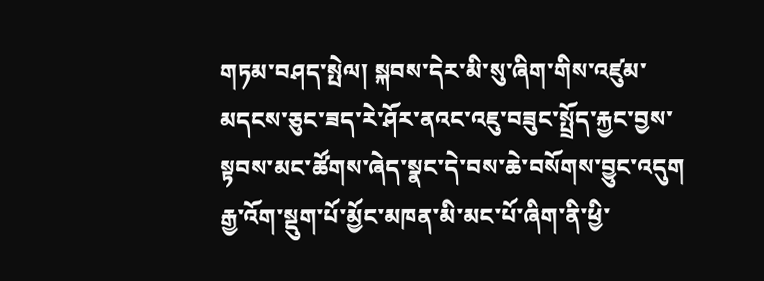གཏམ་བཤད་སྤེལ། སྐབས་དེར་མི་སུ་ཞིག་གིས་འཛུམ་མདངས་ཅུང་ཟད་རེ་ཤོར་ནའང་འཇུ་བཟུང་སྤྲོད་རྐྱང་བྱས་སྟབས་མང་ཚོགས་ཞེད་སྣང་དེ་བས་ཆེ་བསོགས་བྱུང་འདུག རྒྱ་འོག་སྡུག་པོ་མྱོང་མཁན་མི་མང་པོ་ཞིག་ནི་ཕྱི་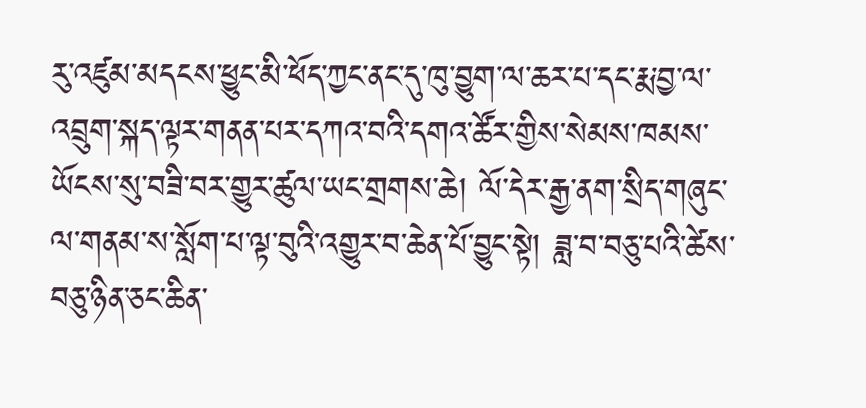རུ་འཛུམ་མདངས་ཕྱུང་མི་ཕོད་ཀྱང་ནང་དུ་ཁུ་བྱུག་ལ་ཆར་པ་དང་རྨ་བྱ་ལ་འབྲུག་སྐད་ལྟར་གནན་པར་དཀའ་བའི་དགའ་ཚོར་གྱིས་སེམས་ཁམས་ཡོངས་སུ་བཟི་བར་གྱུར་ཚུལ་ཡང་གྲགས་ཆེ། ལོ་དེར་རྒྱ་ནག་སྲིད་གཞུང་ལ་གནམ་ས་སློག་པ་ལྟ་བུའི་འགྱུར་བ་ཆེན་པོ་བྱུང་སྟེ། ཟླ་བ་བཅུ་པའི་ཚེས་བཅུ་ཉིན་ཅང་ཆིན་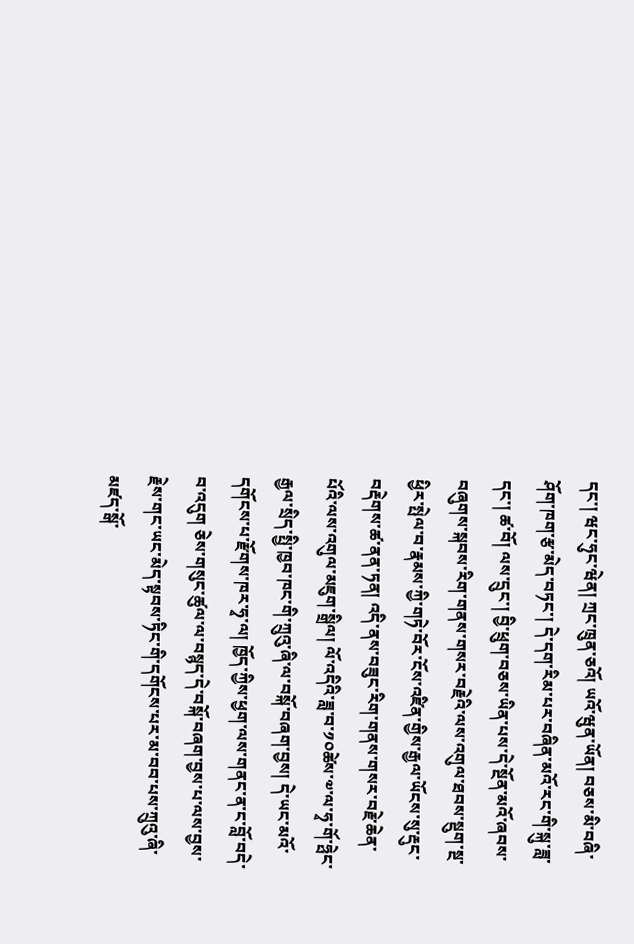དང་། ཝང་ཧུང་ཝེན། ཀྲང་ཁྲུན་ཅའོ། ཡའོ་ཝུན་ཡོན། བཅས་མི་བཞི་ཤོག་ཁག་རྩ་མེད་བཏང་། དེ་དག་རིམ་པར་བཞིན་མའོ་རང་གི་སྐུ་ཟླ་དང་། ཚ་བོ། ལས་དྲུང་། བྱི་ཕྲུག་བཅས་ཡིན་པས་དེ་སྔོན་མའོ་ཞབས་བཞུགས་སྐབས་རིག་གནས་གསར་བརྗེའི་ལས་འགུལ་ཐབས་སྡུག་སྔ་ཕྱིར་སྤེལ་བ་རྣམས་ཀྱི་གཏེ་བོར་ངོས་འཛིན་གྱིས་རྒྱལ་ཡོངས་སུ་རྡུང་བརྡེགས་ཚ་ནན་ཏན། འདི་ནས་བཟུང་རིག་གནས་གསར་བརྗེ་ཆེན་པོའི་ལས་འགུལ་མཇུག་སྒྲིལ། ལོ་འདིའི་ཟླ་བ་༡༠ཚེས་༧་ལ་ཧྭ་གོ་ཧྤེང་རྒྱལ་སྲིད་སྤྱི་ཁྱབ་ཁང་གི་ཀྲུའུ་ཞི་ལ་བསྐོ་བཞག་བྱས། དེ་ཡང་མའོ་དགོངས་པ་རྫོགས་ཁར་ཧྭ་ལ། ཁྱོད་ཀྱིས་ཕྱག་ལས་གནང་ན་ང་བློ་བདེ་བ་འདུག ཅེས་གསུང་ཚུལ་ལ་བསྙད་དེ་བསྐོ་བཞག་བྱས་པ་ལས་བྱས་རྗེས་གང་ཡང་མེད་སྟབས་ཏིང་གི་དགོངས་པར་མ་བབ་པས་ཀྲུའུ་ཞི་མཛད་སྒོ་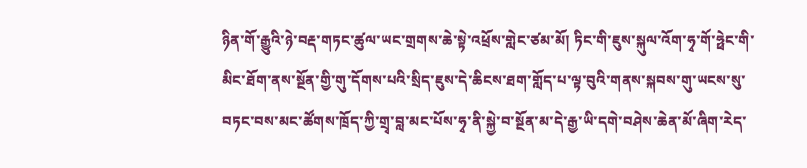ཉིན་གོ་རྒྱུའི་ཉེ་བརྡ་གཏང་ཚུལ་ཡང་གྲགས་ཆེ་སྟེ་འཕྲོས་གླེང་ཙམ་མོ། ཏིང་གི་ཇུས་སྐུལ་འོག་ཧྭ་གོ་ཧྥེང་གི་མིང་ཐོག་ནས་སྔོན་གྱི་གུ་དོགས་པའི་སྲིད་ཇུས་དེ་ཆིངས་ཐག་གློད་པ་ལྟ་བུའི་གནས་སྐབས་གུ་ཡངས་སུ་བཏང་བས་མང་ཚོགས་ཁྲོད་ཀྱི་གྲྭ་བླ་མང་པོས་ཧྭ་ནི་སྐྱེ་བ་སྔོན་མ་དེ་རྒྱ་ཡི་དགེ་བཤེས་ཆེན་མོ་ཞིག་རེད་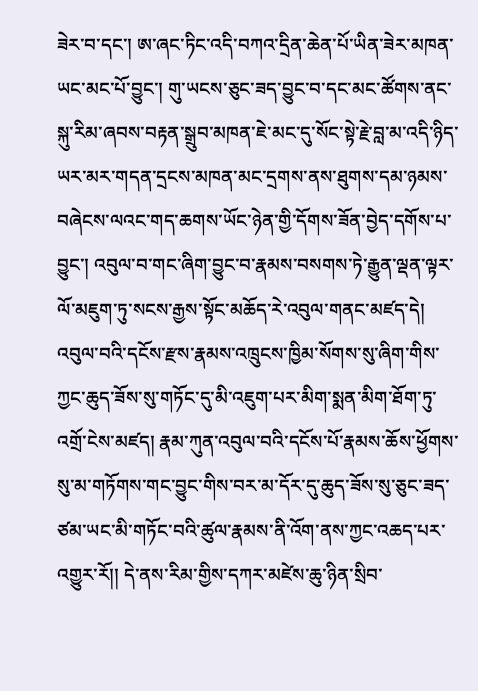ཟེར་བ་དང་། ཨ་ཞང་ཏིང་འདི་བཀའ་དྲིན་ཆེན་པོ་ཡིན་ཟེར་མཁན་ཡང་མང་པོ་བྱུང་། གུ་ཡངས་ཅུང་ཟད་བྱུང་བ་དང་མང་ཚོགས་ནང་སྐུ་རིམ་ཞབས་བརྟན་སྒྲུབ་མཁན་ཇེ་མང་དུ་སོང་སྟེ་རྗེ་བླ་མ་འདི་ཉིད་ཡར་མར་གདན་དྲངས་མཁན་མང་དྲགས་ནས་ཐུགས་དམ་ཉམས་བཞེངས་ལའང་གད་ཆགས་ཡོང་ཉེན་གྱི་དོགས་ཟོན་བྱེད་དགོས་པ་བྱུང་། འབུལ་བ་གང་ཞིག་བྱུང་བ་རྣམས་བསགས་ཏེ་རྒྱུན་ལྡན་ལྟར་ལོ་མཇུག་ཏུ་སངས་རྒྱས་སྟོང་མཆོད་རེ་འབུལ་གནང་མཛད་དེ། འབུལ་བའི་དངོས་རྫས་རྣམས་འཁྲུངས་ཁྱིམ་སོགས་སུ་ཞིག་གིས་ཀྱང་ཆུད་ཟོས་སུ་གཏོང་དུ་མི་འཇུག་པར་མིག་སྨན་མིག་ཐོག་ཏུ་འགྲོ་ངེས་མཛད། རྣམ་ཀུན་འབུལ་བའི་དངོས་པོ་རྣམས་ཆོས་ཕྱོགས་སུ་མ་གཏོགས་གང་བྱུང་གིས་བར་མ་དོར་དུ་ཆུད་ཟོས་སུ་ཅུང་ཟད་ཙམ་ཡང་མི་གཏོང་བའི་ཚུལ་རྣམས་ནི་འོག་ནས་ཀྱང་འཆད་པར་འགྱུར་རོ།། དེ་ནས་རིམ་གྱིས་དཀར་མཛེས་ཆུ་ཉིན་སྲིབ་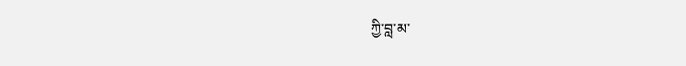ཀྱི་བླ་མ་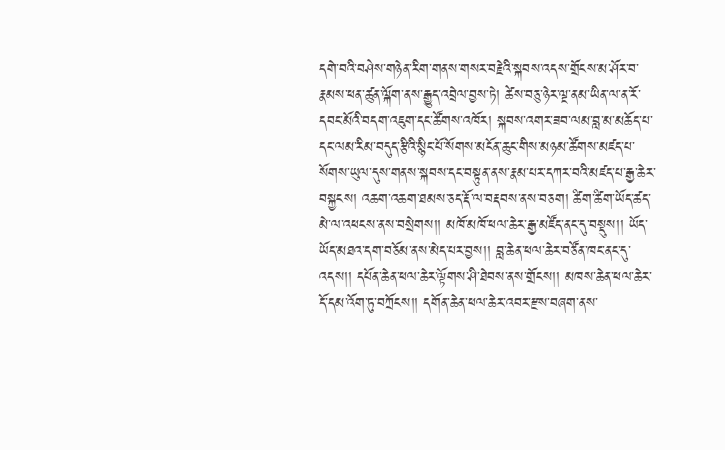དགེ་བའི་བཤེས་གཉེན་རིག་གནས་གསར་བརྗེའི་སྐབས་འདས་གྲོངས་མ་ཤོར་བ་རྣམས་ཕན་ཚུན་ལྐོག་ནས་རྒྱུད་འབྲེལ་བྱས་ཏེ། ཚེས་བཅུ་ཉེར་ལྔ་ནམ་ཡིན་ལ་ན་རོ་དབང་མོའི་བདག་འཇུག་དང་ཚོགས་འཁོར། སྐབས་འགར་ཟབ་ལམ་བླ་མ་མཆོད་པ་དང་ལམ་རིམ་བདུད་རྩིའི་སྙིང་པོ་སོགས་མངོན་ཆུང་གིས་མཉམ་ཚོགས་མཛད་པ་སོགས་ཡུལ་དུས་གནས་སྐབས་དང་བསྟུན་ནས་རྣམ་པར་དཀར་བའི་མཛད་པ་རྒྱ་ཆེར་བསྐྱངས། འཆག་འཆག་ཐམས་ཅད་རྡོ་ལ་བརྡབས་ནས་བཅག། ཚིག་ཚིག་ཡོད་ཚད་མེ་ལ་འཕངས་ནས་བསྲེགས།། མཁོ་མཁོ་ཕལ་ཆེར་རྒྱ་མཛོད་ནང་དུ་བསྡུས།། ཡོད་ཡོད་མཐའ་དག་བཅོམ་ནས་མེད་པར་བྱས།། བླ་ཆེན་ཕལ་ཆེར་བཙོན་ཁང་ནང་དུ་འདས།། དཔོན་ཆེན་ཕལ་ཆེར་ལྟོགས་ཤི་ཐེབས་ནས་གྲོངས།། མཁས་ཆེན་ཕལ་ཆེར་དོ་དམ་འོག་ཏུ་བཀྲོངས།། དགོན་ཆེན་ཕལ་ཆེར་འབར་རྫས་བཞག་ནས་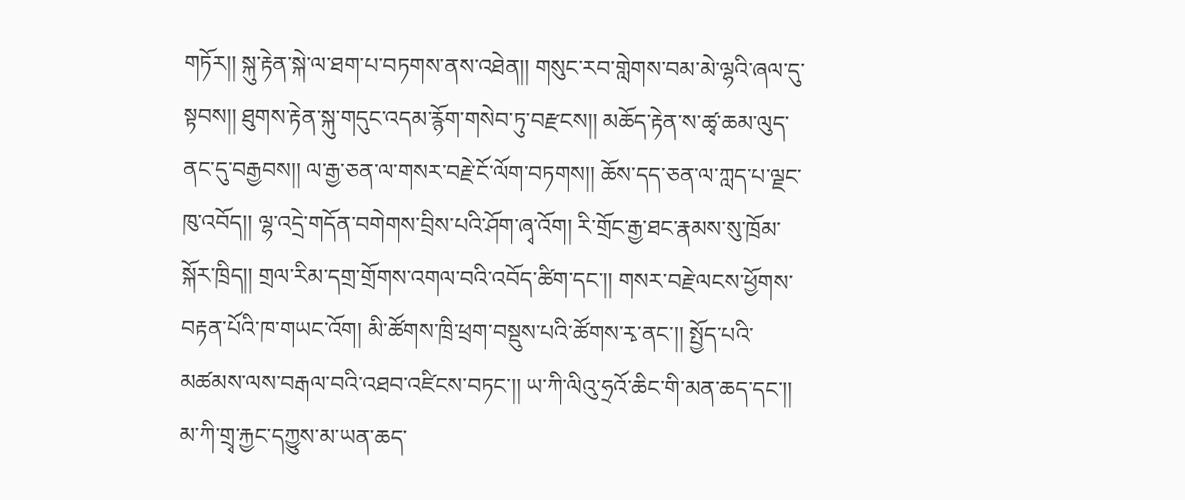གཏོར།། སྐུ་རྟེན་སྐེ་ལ་ཐག་པ་བཏགས་ནས་འཐེན།། གསུང་རབ་གླེགས་བམ་མེ་ལྷའི་ཞལ་དུ་སྟབས།། ཐུགས་རྟེན་སྐུ་གདུང་འདམ་རྙོག་གསེབ་ཏུ་བརྫངས།། མཆོད་རྟེན་ས་ཚྭ་ཆམ་ལུད་ནང་དུ་བརྒྱབས།། ལ་རྒྱ་ཅན་ལ་གསར་བརྗེ་ངོ་ལོག་བཏགས།། ཆོས་དད་ཅན་ལ་ཀླད་པ་ལྗང་ཁུ་འབོད།། ལྷ་འདྲེ་གདོན་བགེགས་བྲིས་པའི་ཤོག་ཞྭ་འོག། རི་གྲོང་རྒྱ་ཐང་རྣམས་སུ་ཁྲོམ་སྐོར་ཁྲིད།། གྲལ་རིམ་དགྲ་གྲོགས་འགལ་བའི་འབོད་ཚིག་དང་།། གསར་བརྗེ་ལངས་ཕྱོགས་བརྟན་པོའི་ཁ་གཡང་འོག། མི་ཚོགས་ཁྲི་ཕྲག་བསྡུས་པའི་ཚོགས་རྭ་ནང་།། སྤྱོད་པའི་མཚམས་ལས་བརྒལ་བའི་འཐབ་འཛིངས་བཏང་།། ཡ་ཀི་ལིའུ་ཧྲའོ་ཆིང་གི་མན་ཆད་དང་།། མ་ཀི་གྲྭ་རྐྱང་དཀྱུས་མ་ཡན་ཆད་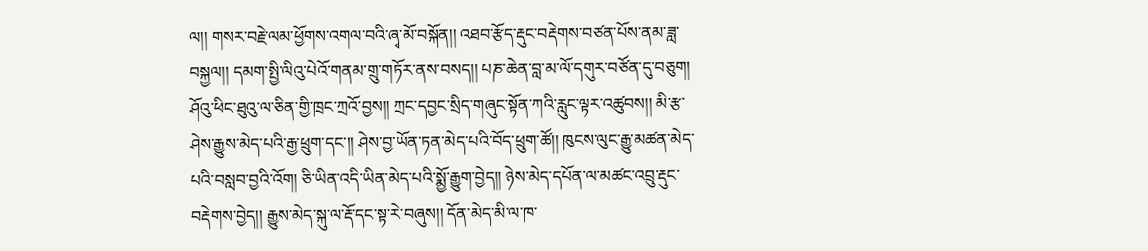ལ།། གསར་བརྗེ་ལམ་ཕྱོགས་འགལ་བའི་ཞྭ་མོ་བསྐོན།། འཐབ་རྩོད་རྡུང་བརྡེགས་བཙན་པོས་ནམ་ཟླ་བསྐྱལ།། དམག་སྤྱི་ལིའུ་པེའོ་གནམ་གྲུ་གཏོར་ནས་བསད།། པཎ་ཆེན་བླ་མ་ལོ་དགུར་བཙོན་དུ་བཅུག། ཤོའུ་ཕིང་ཐུའུ་ལ་ཅིན་གྱི་ཁྲང་ཀྲའོ་བྱས།། ཀྲང་དབྱང་སྲིད་གཞུང་སྟོན་ཀའི་རླུང་ལྟར་འཚུབས།། མི་རྩ་ཤེས་རྒྱུས་མེད་པའི་རྒྱ་ཕྲུག་དང་།། ཤེས་བྱ་ཡོན་ཏན་མེད་པའི་བོད་ཕྲུག་ཚོ།། ཁུངས་ལུང་རྒྱུ་མཚན་མེད་པའི་བསླབ་བྱའི་འོག། ཅི་ཡིན་འདི་ཡིན་མེད་པའི་སྨྱོ་རྒྱུག་བྱེད།། ཉེས་མེད་དཔོན་ལ་མཚང་འབྲུ་རྡུང་བརྡེགས་བྱེད།། རྒྱུས་མེད་སྐུ་ལ་རྡོ་དང་སྟ་རེ་བཞུས།། དོན་མེད་མི་ལ་ཁ་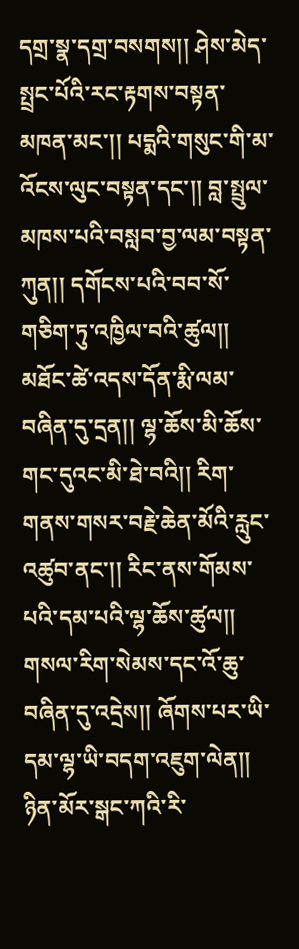དགྲ་སྣ་དགྲ་བསགས།། ཤེས་མེད་སྤྲང་པོའི་རང་རྟགས་བསྟན་མཁན་མང་།། པདྨའི་གསུང་གི་མ་འོངས་ལུང་བསྟན་དང་།། བླ་སྤྲུལ་མཁས་པའི་བསླབ་བྱ་ལམ་བསྟན་ཀུན།། དགོངས་པའི་བབ་སོ་གཅིག་ཏུ་འཁྱིལ་བའི་ཚུལ།། མཐོང་ཚེ་འདས་དོན་རྨི་ལམ་བཞིན་དུ་དྲན།། ལྷ་ཆོས་མི་ཆོས་གང་དུའང་མི་ཐེ་བའི།། རིག་གནས་གསར་བརྗེ་ཆེན་མོའི་རླུང་འཚུབ་ནང་།། རིང་ནས་གོམས་པའི་དམ་པའི་ལྷ་ཆོས་ཚུལ།། གསལ་རིག་སེམས་དང་འོ་ཆུ་བཞིན་དུ་འདྲེས།། ཞོགས་པར་ཡི་དམ་ལྷ་ཡི་བདག་འཇུག་ལེན།། ཉིན་མོར་སྒང་ཀའི་རི་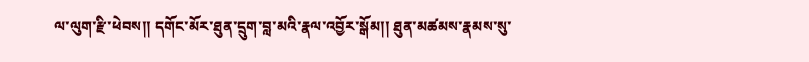ལ་ལུག་རྫི་ཕེབས།། དགོང་མོར་ཐུན་དྲུག་བླ་མའི་རྣལ་འབྱོར་སྒོམ།། ཐུན་མཚམས་རྣམས་སུ་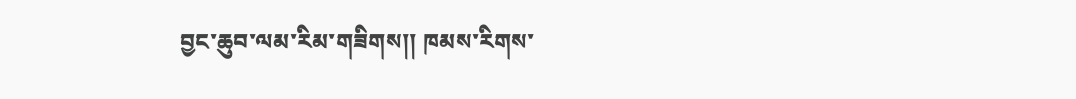བྱང་ཆུབ་ལམ་རིམ་གཟིགས།། ཁམས་རིགས་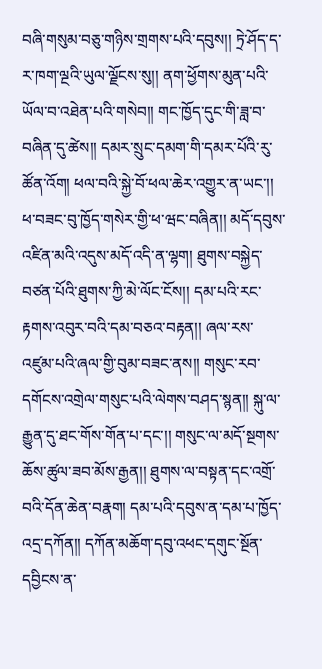བཞི་གསུམ་བཅུ་གཉིས་གྲགས་པའི་དབུས།། ཏྲེ་ཤོད་ད་ར་ཁག་ལྔའི་ཡུལ་ལྗོངས་སུ།། ནག་ཕྱོགས་མུན་པའི་ཡོལ་བ་འཐེན་པའི་གསེབ།། གང་ཁྱོད་དུང་གི་ཟླ་བ་བཞིན་དུ་ཚེས།། དམར་སྲུང་དམག་གི་དམར་པོའི་རུ་ཚོན་འོག། ཕལ་བའི་སྐྱེ་བོ་ཕལ་ཆེར་འགྱུར་ན་ཡང་།། ཕ་བཟང་བུ་ཁྱོད་གསེར་གྱི་ཕ་ཝང་བཞིན།། མདོ་དབུས་འཛིན་མའི་འདུས་མདོ་འདི་ན་ལྷག། ཐུགས་བསྐྱེད་བཙན་པོའི་ཐུགས་ཀྱི་མེ་ལོང་ངོས།། དམ་པའི་རང་རྟགས་འབུར་བའི་དམ་བཅའ་བརྟན།། ཞལ་རས་འཛུམ་པའི་ཞལ་གྱི་བུམ་བཟང་ནས།། གསུང་རབ་དགོངས་འགྲེལ་གསུང་པའི་ལེགས་བཤད་སྙན།། སྐུ་ལ་རྒྱུན་དུ་ཐང་གོས་གོན་པ་དང་།། གསུང་ལ་མདོ་སྔགས་ཆོས་ཚུལ་ཟབ་མོས་རྒྱན།། ཐུགས་ལ་བསྟན་དང་འགྲོ་བའི་དོན་ཆེན་བརྣག། དམ་པའི་དབུས་ན་དམ་པ་ཁྱོད་འདྲ་དཀོན།། དཀོན་མཆོག་དབུ་འཕང་དགུང་སྔོན་དབྱིངས་ན་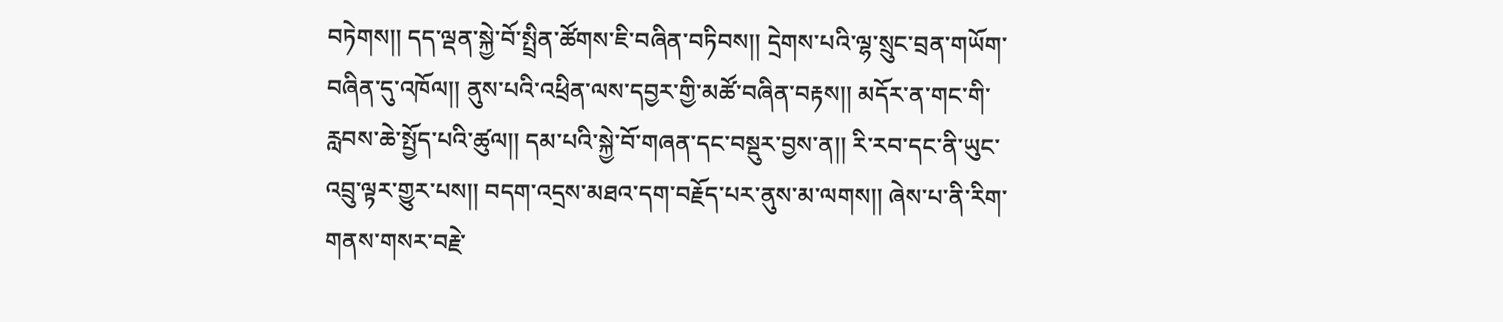བཏེགས།། དད་ལྡན་སྐྱེ་བོ་སྤྲིན་ཚོགས་ཇི་བཞིན་བཏིབས།། དྲེགས་པའི་ལྷ་སྲུང་བྲན་གཡོག་བཞིན་དུ་འཁོལ།། ནུས་པའི་འཕྲིན་ལས་དབྱར་གྱི་མཚོ་བཞིན་བརྟས།། མདོར་ན་གང་གི་རླབས་ཆེ་སྤྱོད་པའི་ཚུལ།། དམ་པའི་སྐྱེ་བོ་གཞན་དང་བསྡུར་བྱས་ན།། རི་རབ་དང་ནི་ཡུང་འབྲུ་ལྟར་གྱུར་པས།། བདག་འདྲས་མཐའ་དག་བརྗོད་པར་ནུས་མ་ལགས།། ཞེས་པ་ནི་རིག་གནས་གསར་བརྗེ་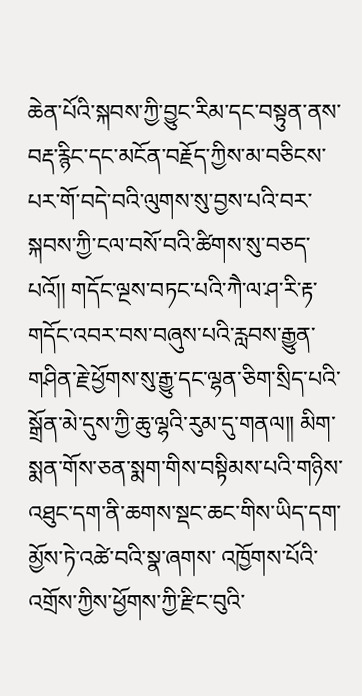ཆེན་པོའི་སྐབས་ཀྱི་བྱུང་རིམ་དང་བསྟུན་ནས་བརྡ་རྙིང་དང་མངོན་བརྗོད་ཀྱིས་མ་བཅིངས་པར་གོ་བདེ་བའི་ལུགས་སུ་བྱས་པའི་བར་སྐབས་ཀྱི་ངལ་བསོ་བའི་ཚིགས་སུ་བཅད་པའོ།། གདོང་ལྔས་བཏང་པའི་ཀཻ་ལ་ཤ་རི་རྟ་གདོང་འབར་བས་བཞུས་པའི་རླབས་རྒྱུན་གཤིན་རྗེ་ཕྱོགས་སུ་རྒྱུ་དང་ལྷན་ཅིག་སྲིད་པའི་སྒྲོན་མེ་དུས་ཀྱི་ཆུ་ལྷའི་རུམ་དུ་གནལ།། མིག་སྨན་གོས་ཅན་སྨག་གིས་བསྟིམས་པའི་གཉིས་འཐུང་དག་ནི་ཆགས་སྡང་ཆང་གིས་ཡིད་དག་མྱོས་ཏེ་འཚེ་བའི་སྣ་ཞགས་ འཁྱོགས་པོའི་འགྲོས་ཀྱིས་ཕྱོགས་ཀྱི་རྫིང་བུའི་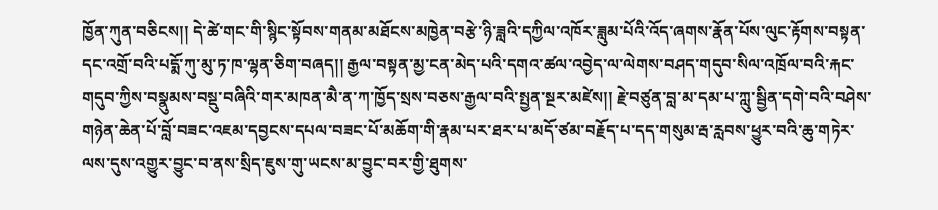ཁྱོན་ཀུན་བཅིངས།། དེ་ཚེ་གང་གི་སྙིང་སྟོབས་གནམ་མཐོངས་མཁྱེན་བརྩེ་ཉི་ཟླའི་དཀྱིལ་འཁོར་ཟླུམ་པོའི་འོད་ཞགས་རྣོན་པོས་ལུང་རྟོགས་བསྟན་དང་འགྲོ་བའི་པདྨོ་ཀུ་མུ་ཏ་ཁ་ལྷན་ཅིག་བཞད།། རྒྱལ་བསྟན་མྱ་ངན་མེད་པའི་དགའ་ཚལ་འབྱེད་ལ་ལེགས་བཤད་གདུབ་སིལ་འཁྲོལ་བའི་རྐང་གདུབ་ཀྱིས་བསྣུམས་བསྡུ་བཞིའི་གར་མཁན་མཻ་ན་ཀ་ཁྱོད་སྲས་བཅས་རྒྱལ་བའི་སྤྱན་སྔར་མཛེས།། རྗེ་བཙུན་བླ་མ་དམ་པ་ཀླུ་སྦྱིན་དགེ་བའི་བཤེས་གཉེན་ཆེན་པོ་བློ་བཟང་འཇམ་དབྱངས་དཔལ་བཟང་པོ་མཆོག་གི་རྣམ་པར་ཐར་པ་མདོ་ཙམ་བརྗོད་པ་དད་གསུམ་རྦ་རླབས་ཕྱུར་བའི་ཆུ་གཏེར་ལས་དུས་འགྱུར་བྱུང་བ་ནས་སྲིད་ཇུས་གུ་ཡངས་མ་བྱུང་བར་གྱི་ཐུགས་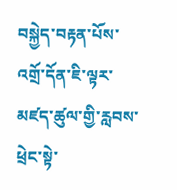བསྐྱེད་བརྟན་པོས་འགྲོ་དོན་ཇི་ལྟར་མཛད་ཚུལ་གྱི་རླབས་ཕྲེང་སྟེ་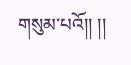གསུམ་པའོ།། །།